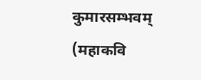कुमारसम्भवम् (महाकवि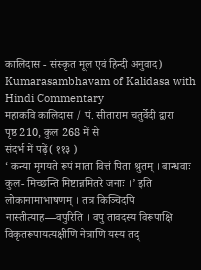कालिदास - संस्कृत मूल एवं हिन्दी अनुवाद)
Kumarasambhavam of Kalidasa with Hindi Commentary
महाकवि कालिदास / पं. सीताराम चतुर्वेदी द्वारा
पृष्ठ 210, कुल 268 में से
संदर्भ में पढ़ें( ११३ )
‘ कन्या मृगयते रूपं माता वित्तं पिता श्रुतम् । बान्धवाः कुल- मिच्छन्ति मिष्टान्नमितरे जनाः ।’ इति लोकानामाभाषणम् । तत्र किञ्चिदपि नास्तीत्याह—वपुरिति । वपु तावदस्य विरूपाक्षि विकृतरूपायत्यक्षीणि नेत्राणि यस्य तद्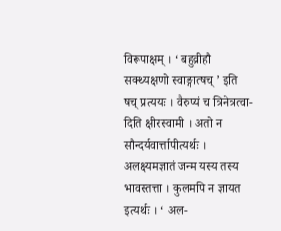विरूपाक्षम् । ‘ बहुव्रीहौ सक्थ्यक्षणो स्वाङ्गात्षच् ’ इति षच् प्रत्ययः । वैरुप्यं च त्रिनेत्रत्वा- दिति क्षीरस्वामी । अतो न सौन्दर्यवार्त्तापीत्यर्थः । अलक्ष्यमज्ञातं जन्म यस्य तस्य भावस्तत्ता । कुलमपि न ज्ञायत इत्यर्थः । ‘ अल-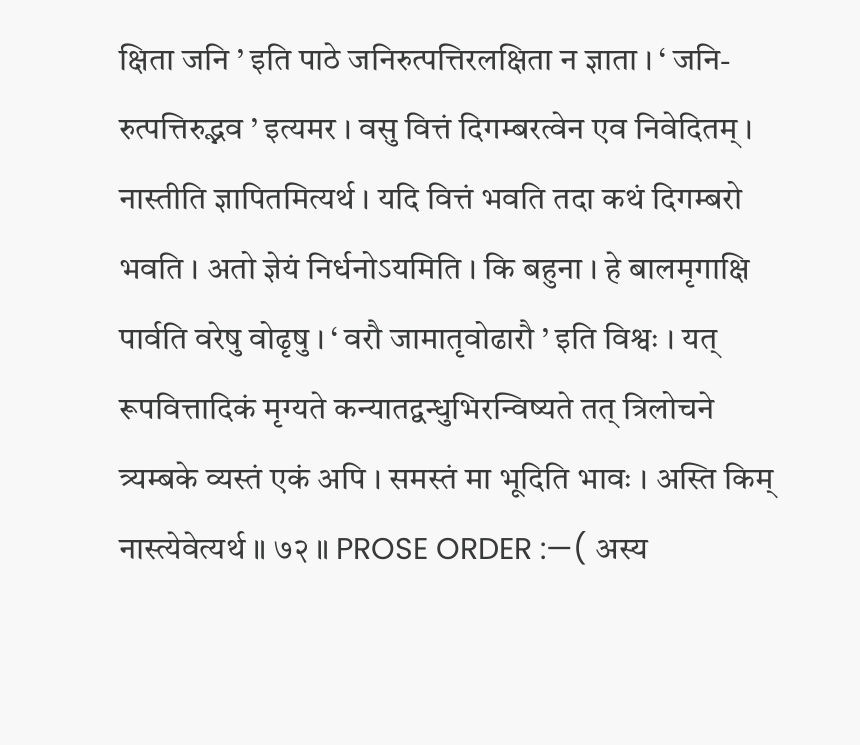क्षिता जनि ’ इति पाठे जनिरुत्पत्तिरलक्षिता न ज्ञाता । ‘ जनि- रुत्पत्तिरुद्भव ’ इत्यमर । वसु वित्तं दिगम्बरत्वेन एव निवेदितम् । नास्तीति ज्ञापितमित्यर्थ । यदि वित्तं भवति तदा कथं दिगम्बरो भवति । अतो ज्ञेयं निर्धनोऽयमिति । कि बहुना । हे बालमृगाक्षि पार्वति वरेषु वोढृषु । ‘ वरौ जामातृवोढारौ ’ इति विश्वः । यत् रूपवित्तादिकं मृग्यते कन्यातद्वन्धुभिरन्विष्यते तत् त्रिलोचने त्र्यम्बके व्यस्तं एकं अपि । समस्तं मा भूदिति भावः । अस्ति किम् नास्त्येवेत्यर्थ ॥ ७२ ॥ PROSE ORDER :—( अस्य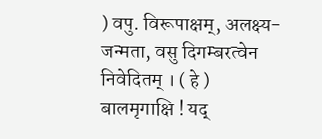) वपु. विरूपाक्षम्, अलक्ष्य- जन्मता, वसु दिगम्बरत्वेन निवेदितम् । ( हे ) बालमृगाक्षि ! यद्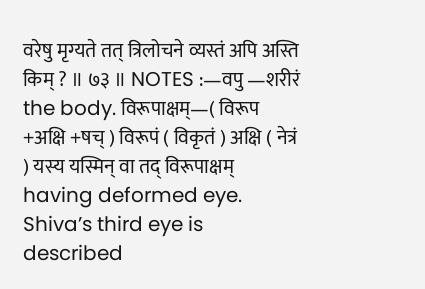वरेषु मृग्यते तत् त्रिलोचने व्यस्तं अपि अस्ति किम् ? ॥ ७३ ॥ NOTES :—वपु —शरीरं the body. विरूपाक्षम्—( विरूप +अक्षि +षच् ) विरूपं ( विकृतं ) अक्षि ( नेत्रं ) यस्य यस्मिन् वा तद् विरूपाक्षम् having deformed eye. Shiva’s third eye is described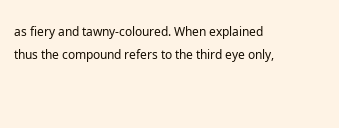as fiery and tawny-coloured. When explained thus the compound refers to the third eye only,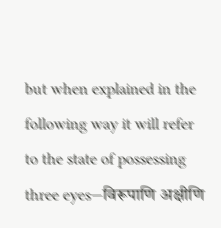but when explained in the following way it will refer to the state of possessing three eyes—विरूपाणि अक्षीणि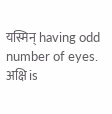यस्मिन् having odd number of eyes. अक्षि is